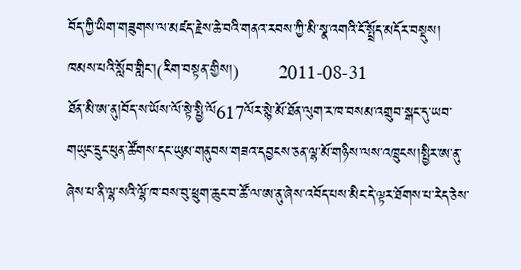བོད་ཀྱི་ཡིག་གཟུགས་ལ་མཛད་རྗེས་ཆེ་བའི་གནའ་རབས་ཀྱི་མི་སྣ་འགའི་ངོ་སྤྲོད་མདོར་བསྡུས།
ཁམས་པའི་སློབ་གླིང་།(རིག་བསྟན་གྱིས།)        2011-08-31
ཐོན་མི་ཨ་ནུ།བོད་ས་ཡོས་ལོ་སྟེ་སྤྱི་ལོ617ལོར་སྙེ་མོ་ཐོན་ལུག་ར་ཁ་བསམ་འགྲུབ་སྒང་དུ་ཡབ་གཡུང་དྲུང་ཕུན་ཚོགས་དང་ཡུམ་གནུབས་གཟའ་དབྱངས་ཅན་ལྷ་མོ་གཉིས་ལས་འཁྲུངས།སྤྱིར་ཨ་ནུ་ཞེས་པ་ནི་ལྷ་སའི་ལྷོ་ཁ་བས་བུ་ཕྲུག་ཆུང་བ་ཚོ་ལ་ཨ་ནུ་ཞེས་འབོད་པས་མིང་དེ་ལྟར་ཐོགས་པ་རེད་ཅེས་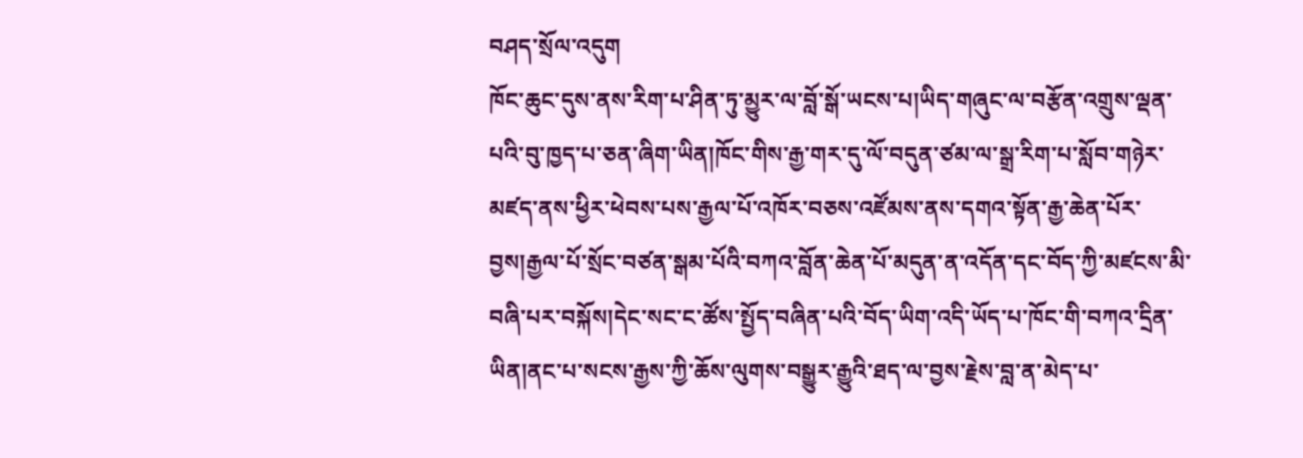བཤད་སྲོལ་འདུག
ཁོང་ཆུང་དུས་ནས་རིག་པ་ཤིན་ཏུ་མྱུར་ལ་བློ་སྒོ་ཡངས་པ།ཡིད་གཞུང་ལ་བརྩོན་འགྲུས་ལྡན་པའི་བུ་ཁྱད་པ་ཅན་ཞིག་ཡིན།ཁོང་གིས་རྒྱ་གར་དུ་ལོ་བདུན་ཙམ་ལ་སྒྲ་རིག་པ་སློབ་གཉེར་མཛད་ནས་ཕྱིར་ཕེབས་པས་རྒྱལ་པོ་འཁོར་བཅས་འཛོམས་ནས་དགའ་སྟོན་རྒྱ་ཆེན་པོར་བྱས།རྒྱལ་པོ་སྲོང་བཙན་སྒམ་པོའི་བཀའ་བློན་ཆེན་པོ་མདུན་ན་འདོན་དང་བོད་ཀྱི་མཛངས་མི་བཞི་པར་བསྐོས།དེང་སང་ང་ཚོས་སྤྱོད་བཞིན་པའི་བོད་ཡིག་འདི་ཡོད་པ་ཁོང་གི་བཀའ་དྲིན་ཡིན།ནང་པ་སངས་རྒྱས་ཀྱི་ཆོས་ལུགས་བསྒྱུར་རྒྱུའི་ཐད་ལ་བྱས་རྗེས་བླ་ན་མེད་པ་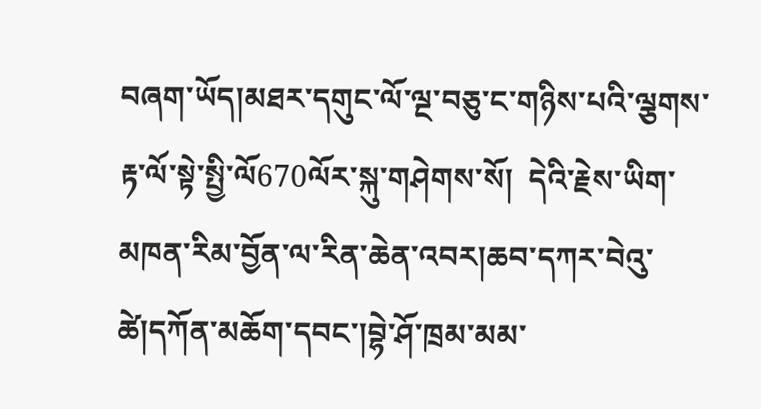བཞག་ཡོད།མཐར་དགུང་ལོ་ལྔ་བཅུ་ང་གཉིས་པའི་ལྕགས་རྟ་ལོ་སྟེ་སྤྱི་ལོ670ལོར་སྐུ་གཤེགས་སོ།  དེའི་རྗེས་ཡིག་མཁན་རིམ་བྱོན་ལ་རིན་ཆེན་འབར།ཆབ་དཀར་བེའུ་ཚེ།དཀོན་མཆོག་དབང་།བྷེ་ཤོ་ཁྲམ་མམ་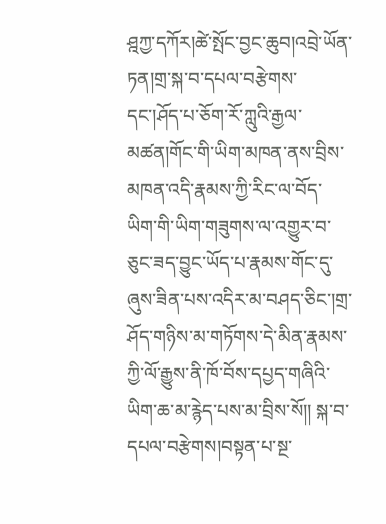ཤྰཀྱ་དཀོར།ཚེ་སྤོང་བྱང་ཆུབ།འབྲེ་ཡོན་ཏན།གྲ་སྐ་བ་དཔལ་བརྩེགས་དང་།ཤོད་པ་ཅོག་རོ་ཀླུའི་རྒྱལ་མཚན།གོང་གི་ཡིག་མཁན་ནས་བྲིས་མཁན་འདི་རྣམས་ཀྱི་རིང་ལ་བོད་ཡིག་གི་ཡིག་གཟུགས་ལ་འགྱུར་བ་ཅུང་ཟད་བྱུང་ཡོད་པ་རྣམས་གོང་དུ་ཞུས་ཟིན་པས་འདིར་མ་བཤད་ཅིང་།གྲ་ཤོད་གཉིས་མ་གཏོགས་དེ་མིན་རྣམས་ཀྱི་ལོ་རྒྱུས་ནི་ཁོ་བོས་དཔྱད་གཞིའི་ཡིག་ཆ་མ་རྙེད་པས་མ་བྲིས་སོ།། སྐ་བ་དཔལ་བརྩེགས།བསྟན་པ་སྔ་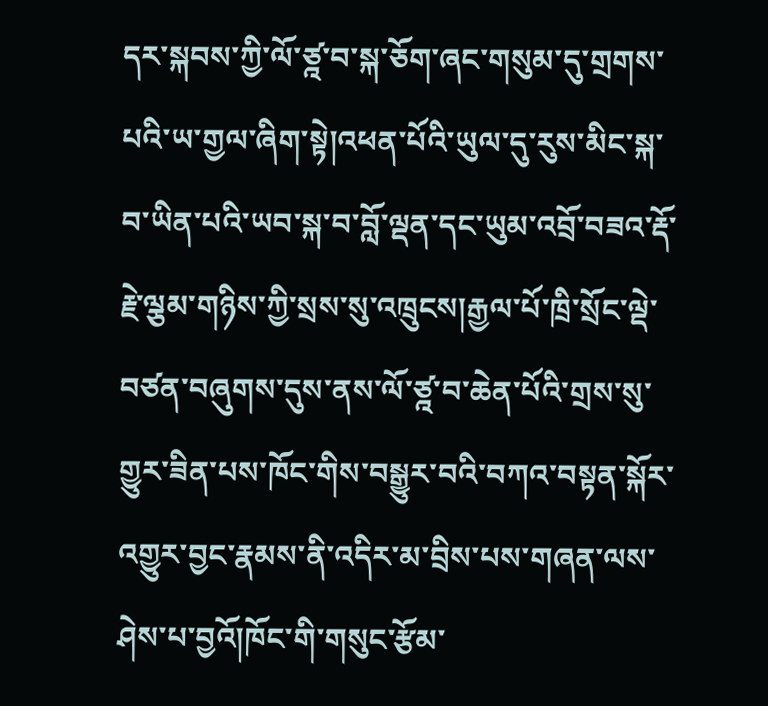དར་སྐབས་ཀྱི་ལོ་ཙྰ་བ་སྐ་ཅོག་ཞང་གསུམ་དུ་གྲགས་པའི་ཡ་གྱལ་ཞིག་སྟེ།འཕན་པོའི་ཡུལ་དུ་རུས་མིང་སྐ་བ་ཡིན་པའི་ཡབ་སྐ་བ་བློ་ལྡན་དང་ཡུམ་འབྲོ་བཟའ་རྡོ་རྗེ་ལྕམ་གཉིས་ཀྱི་སྲས་སུ་འཁྲུངས།རྒྱལ་པོ་ཁྲི་སྲོང་ལྡེ་བཙན་བཞུགས་དུས་ནས་ལོ་ཙྰ་བ་ཆེན་པོའི་གྲས་སུ་གྱུར་ཟིན་པས་ཁོང་གིས་བསྒྱུར་བའི་བཀའ་བསྟན་སྐོར་འགྱུར་བྱང་རྣམས་ནི་འདིར་མ་བྲིས་པས་གཞན་ལས་ཤེས་པ་བྱའོ།ཁོང་གི་གསུང་རྩོམ་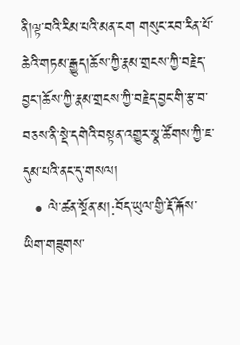ནི།ལྟ་བའི་རིམ་པའི་མན་ངག གསུང་རབ་རིན་པོ་ཆེའི་གཏམ་རྒྱུད།ཆོས་ཀྱི་རྣམ་གྲངས་ཀྱི་བརྗེད་བྱང་།ཆོས་ཀྱི་རྣམ་གྲངས་ཀྱི་བརྗེད་བྱང་གི་རྩ་བ་བཅས་ནི་སྡེ་དགེའི་བསྟན་འགྱུར་སྣ་ཚོགས་ཀྱི་ཇ་དུམ་པའི་ནང་དུ་གསལ།
  • ལེ་ཚན་སྔོན་མ།:བོད་ཡུལ་གྱི་རྡོ་རྐོས་ཡིག་གཟུགས་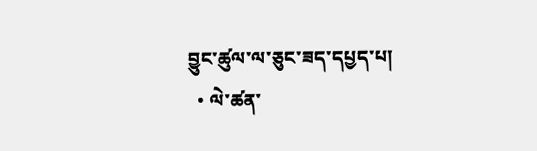བྱུང་ཚུལ་ལ་ཅུང་ཟད་དཔྱད་པ།
  • ལེ་ཚན་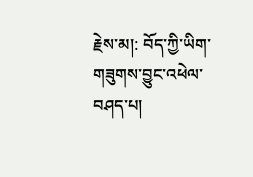རྗེས་མ།: བོད་ཀྱི་ཡིག་གཟུགས་བྱུང་འཕེལ་བཤད་པ།